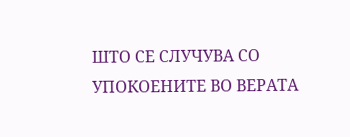ШТО СЕ СЛУЧУВА СО УПОКОЕНИТЕ ВО ВЕРАТА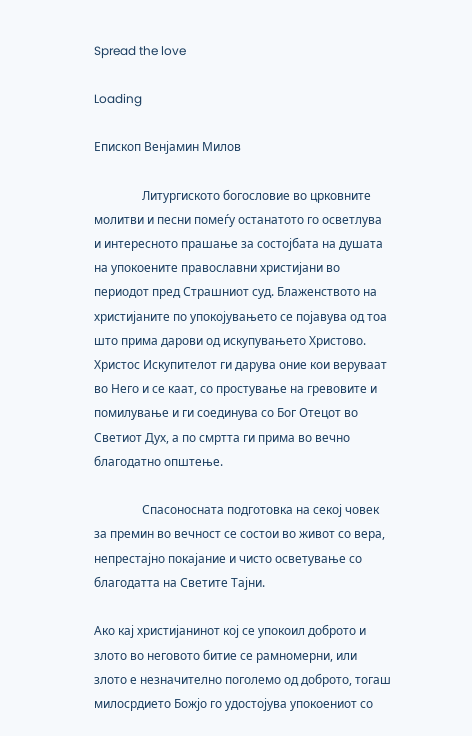Spread the love

Loading

Епископ Венјамин Милов

                Литургиското богословие во црковните молитви и песни помеѓу останатото го осветлува и интересното прашање за состојбата на душата на упокоените православни христијани во периодот пред Страшниот суд. Блаженството на христијаните по упокојувањето се појавува од тоа што прима дарови од искупувањето Христово. Христос Искупителот ги дарува оние кои веруваат во Него и се каат, со простување на гревовите и помилување и ги соединува со Бог Отецот во Светиот Дух, а по смртта ги прима во вечно благодатно општење.

                Спасоносната подготовка на секој човек за премин во вечност се состои во живот со вера, непрестајно покајание и чисто осветување со благодатта на Светите Тајни.

Ако кај христијанинот кој се упокоил доброто и злото во неговото битие се рамномерни, или злото е незначително поголемо од доброто, тогаш милосрдието Божјо го удостојува упокоениот со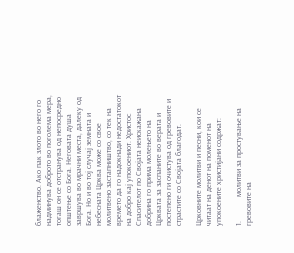блаженство. Ако пак злото во него го надминува доброто во поголема мера, тогаш он се отстранува од непосредно општење со Бога. Неговата душа завршува во мрачни места, далеку од Бога. Но и во тој случај земната и небесната Црква може со свое молитвено застапништво, со тек на времето да го надокнади недостатокот на добро кај упокоениот. Христос Спасителот по Својата неискажана добрина го прима молењето на Црквата за заспаните во верата и постепено ги очистува од гревовите и страстите со Својата благодат.

Црковните молитви и песни, кои се читаат на денот на поменот на упокоените христијани содржат:

1.            молитви за простување на гревовите на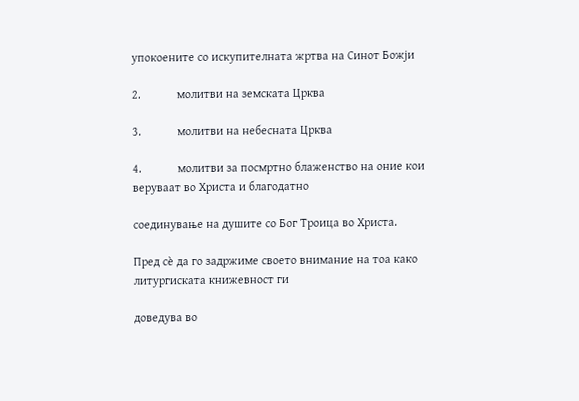упокоените со искупителната жртва на Синот Божји

2.            молитви на земската Црква

3.            молитви на небесната Црква

4.            молитви за посмртно блаженство на оние кои веруваат во Христа и благодатно

соединување на душите со Бог Троица во Христа.

Пред сѐ да го задржиме своето внимание на тоа како литургиската книжевност ги

доведува во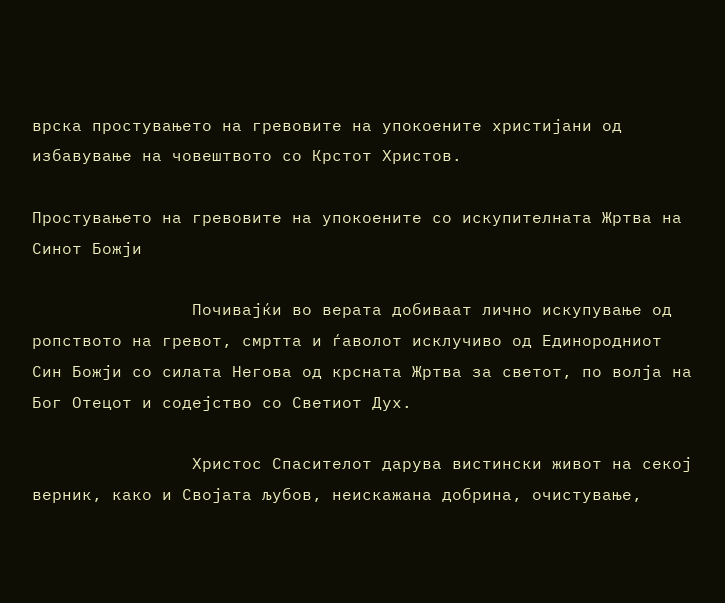врска простувањето на гревовите на упокоените христијани од избавување на човештвото со Крстот Христов.

Простувањето на гревовите на упокоените со искупителната Жртва на Синот Божји

                Почивајќи во верата добиваат лично искупување од ропството на гревот, смртта и ѓаволот исклучиво од Единородниот Син Божји со силата Негова од крсната Жртва за светот, по волја на Бог Отецот и содејство со Светиот Дух.

                Христос Спасителот дарува вистински живот на секој верник, како и Својата љубов, неискажана добрина, очистување,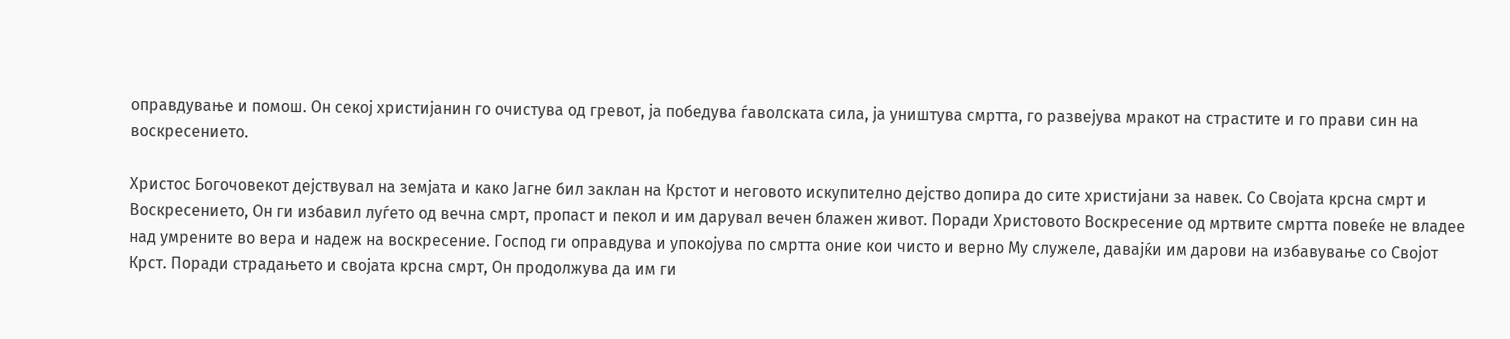оправдување и помош. Он секој христијанин го очистува од гревот, ја победува ѓаволската сила, ја уништува смртта, го развејува мракот на страстите и го прави син на воскресението.

Христос Богочовекот дејствувал на земјата и како Јагне бил заклан на Крстот и неговото искупително дејство допира до сите христијани за навек. Со Својата крсна смрт и Воскресението, Он ги избавил луѓето од вечна смрт, пропаст и пекол и им дарувал вечен блажен живот. Поради Христовото Воскресение од мртвите смртта повеќе не владее над умрените во вера и надеж на воскресение. Господ ги оправдува и упокојува по смртта оние кои чисто и верно Му служеле, давајќи им дарови на избавување со Својот Крст. Поради страдањето и својата крсна смрт, Он продолжува да им ги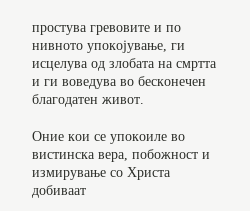простува гревовите и по нивното упокојување, ги исцелува од злобата на смртта и ги воведува во бесконечен благодатен живот.

Оние кои се упокоиле во вистинска вера, побожност и измирување со Христа добиваат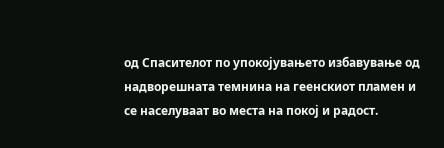од Спасителот по упокојувањето избавување од надворешната темнина на геенскиот пламен и се населуваат во места на покој и радост.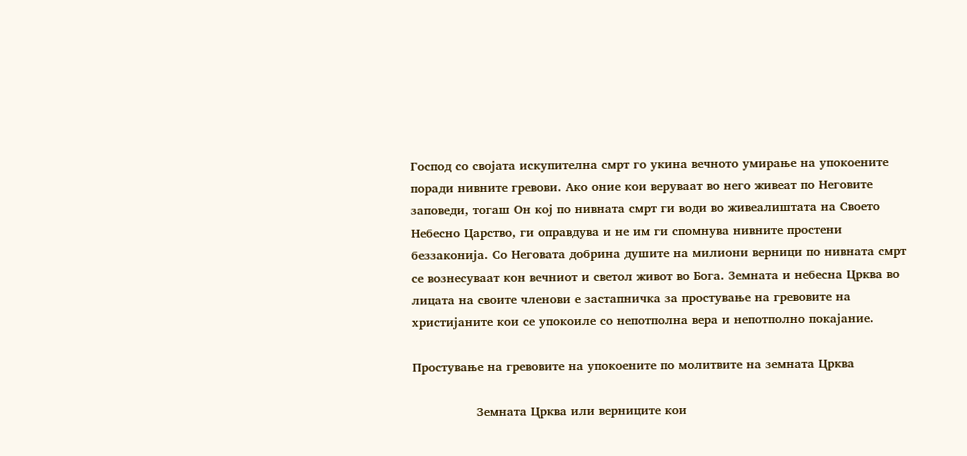Господ со својата искупителна смрт го укина вечното умирање на упокоените поради нивните гревови. Ако оние кои веруваат во него живеат по Неговите заповеди, тогаш Он кој по нивната смрт ги води во живеалиштата на Своето Небесно Царство, ги оправдува и не им ги спомнува нивните простени беззаконија. Со Неговата добрина душите на милиони верници по нивната смрт се вознесуваат кон вечниот и светол живот во Бога. Земната и небесна Црква во лицата на своите членови е застапничка за простување на гревовите на христијаните кои се упокоиле со непотполна вера и непотполно покајание.

Простување на гревовите на упокоените по молитвите на земната Црква

                Земната Црква или верниците кои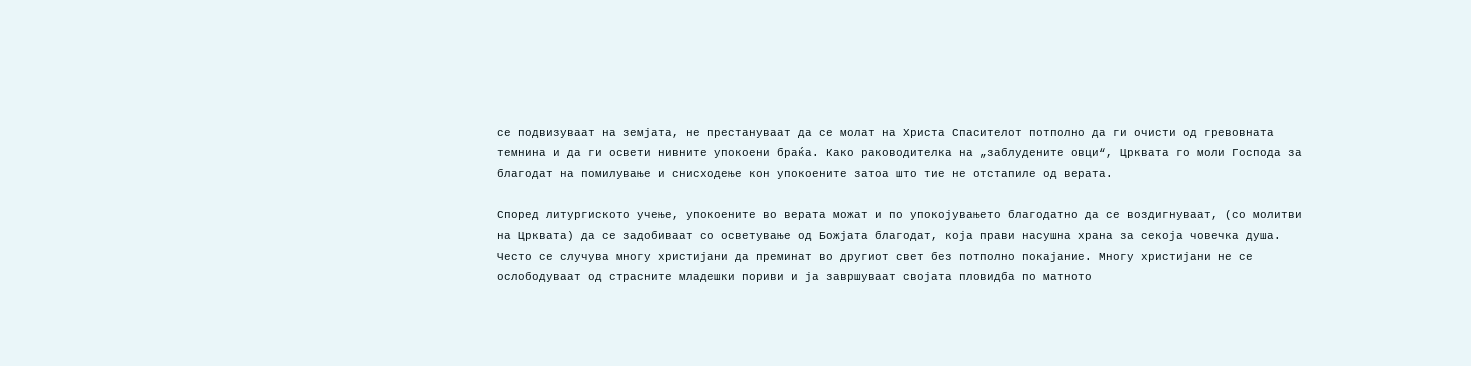се подвизуваат на земјата, не престануваат да се молат на Христа Спасителот потполно да ги очисти од гревовната темнина и да ги освети нивните упокоени браќа. Како раководителка на „заблудените овци“, Црквата го моли Господа за благодат на помилување и снисходење кон упокоените затоа што тие не отстапиле од верата.

Според литургиското учење, упокоените во верата можат и по упокојувањето благодатно да се воздигнуваат, (со молитви на Црквата) да се задобиваат со осветување од Божјата благодат, која прави насушна храна за секоја човечка душа. Често се случува многу христијани да преминат во другиот свет без потполно покајание. Многу христијани не се ослободуваат од страсните младешки пориви и ја завршуваат својата пловидба по матното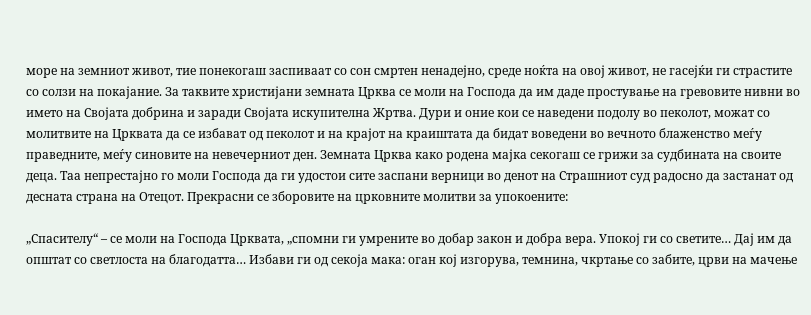море на земниот живот, тие понекогаш заспиваат со сон смртен ненадејно, среде ноќта на овој живот, не гасејќи ги страстите со солзи на покајание. За таквите христијани земната Црква се моли на Господа да им даде простување на гревовите нивни во името на Својата добрина и заради Својата искупителна Жртва. Дури и оние кои се наведени подолу во пеколот, можат со молитвите на Црквата да се избават од пеколот и на крајот на краиштата да бидат воведени во вечното блаженство меѓу праведните, меѓу синовите на невечерниот ден. Земната Црква како родена мајка секогаш се грижи за судбината на своите деца. Таа непрестајно го моли Господа да ги удостои сите заспани верници во денот на Страшниот суд радосно да застанат од десната страна на Отецот. Прекрасни се зборовите на црковните молитви за упокоените:

„Спасителу“ – се моли на Господа Црквата, „спомни ги умрените во добар закон и добра вера. Упокој ги со светите… Дај им да општат со светлоста на благодатта… Избави ги од секоја мака: оган кој изгорува, темнина, чкртање со забите, црви на мачење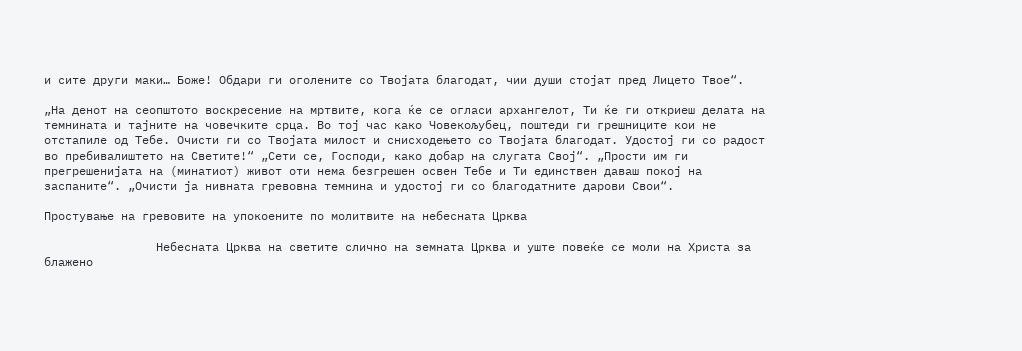и сите други маки… Боже! Обдари ги оголените со Твојата благодат, чии души стојат пред Лицето Твое“.

„На денот на сеопштото воскресение на мртвите, кога ќе се огласи архангелот, Ти ќе ги откриеш делата на темнината и тајните на човечките срца. Во тој час како Човекољубец, поштеди ги грешниците кои не отстапиле од Тебе. Очисти ги со Твојата милост и снисходењето со Твојата благодат. Удостој ги со радост во пребивалиштето на Светите!“ „Сети се, Господи, како добар на слугата Свој“. „Прости им ги прегрешенијата на (минатиот) живот оти нема безгрешен освен Тебе и Ти единствен даваш покој на заспаните“. „Очисти ја нивната гревовна темнина и удостој ги со благодатните дарови Свои“.

Простување на гревовите на упокоените по молитвите на небесната Црква

                Небесната Црква на светите слично на земната Црква и уште повеќе се моли на Христа за блажено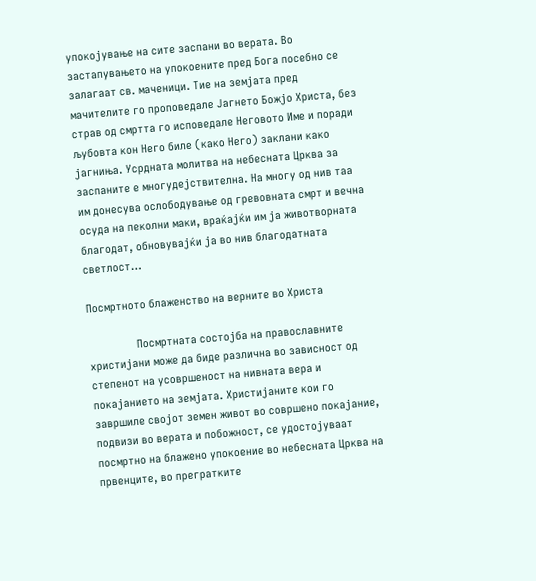упокојување на сите заспани во верата. Во застапувањето на упокоените пред Бога посебно се залагаат св. маченици. Тие на земјата пред мачителите го проповедале Јагнето Божјо Христа, без страв од смртта го исповедале Неговото Име и поради љубовта кон Него биле (како Него) заклани како јагниња. Усрдната молитва на небесната Црква за заспаните е многудејствителна. На многу од нив таа им донесува ослободување од гревовната смрт и вечна осуда на пеколни маки, враќајќи им ја животворната благодат, обновувајќи ја во нив благодатната светлост…

Посмртното блаженство на верните во Христа

                Посмртната состојба на православните христијани може да биде различна во зависност од степенот на усовршеност на нивната вера и покајанието на земјата. Христијаните кои го завршиле својот земен живот во совршено покајание, подвизи во верата и побожност, се удостојуваат посмртно на блажено упокоение во небесната Црква на првенците, во прегратките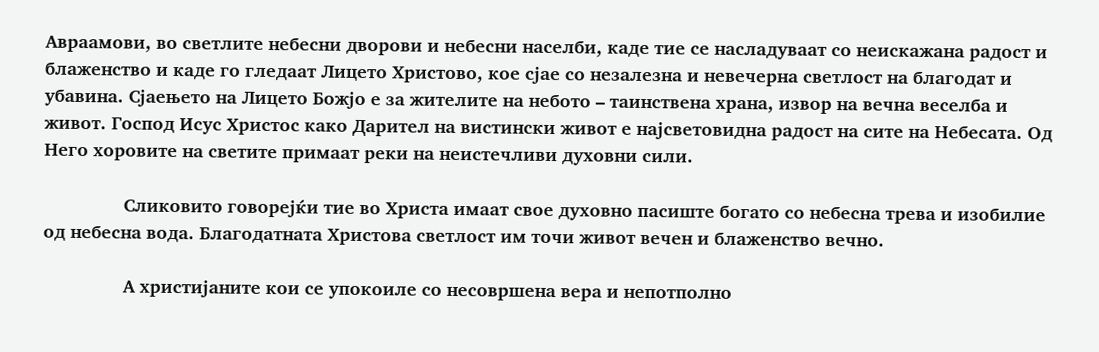Авраамови, во светлите небесни дворови и небесни населби, каде тие се насладуваат со неискажана радост и блаженство и каде го гледаат Лицето Христово, кое сјае со незалезна и невечерна светлост на благодат и убавина. Сјаењето на Лицето Божјо е за жителите на небото – таинствена храна, извор на вечна веселба и живот. Господ Исус Христос како Дарител на вистински живот е најсветовидна радост на сите на Небесата. Од Него хоровите на светите примаат реки на неистечливи духовни сили.

                Сликовито говорејќи тие во Христа имаат свое духовно пасиште богато со небесна трева и изобилие од небесна вода. Благодатната Христова светлост им точи живот вечен и блаженство вечно.

                А христијаните кои се упокоиле со несовршена вера и непотполно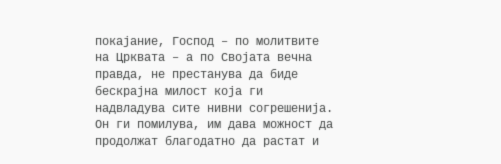покајание, Господ – по молитвите на Црквата – а по Својата вечна правда, не престанува да биде бескрајна милост која ги надвладува сите нивни согрешенија. Он ги помилува, им дава можност да продолжат благодатно да растат и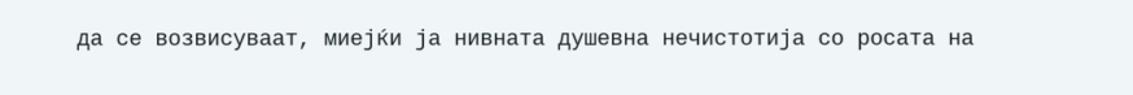да се возвисуваат, миејќи ја нивната душевна нечистотија со росата на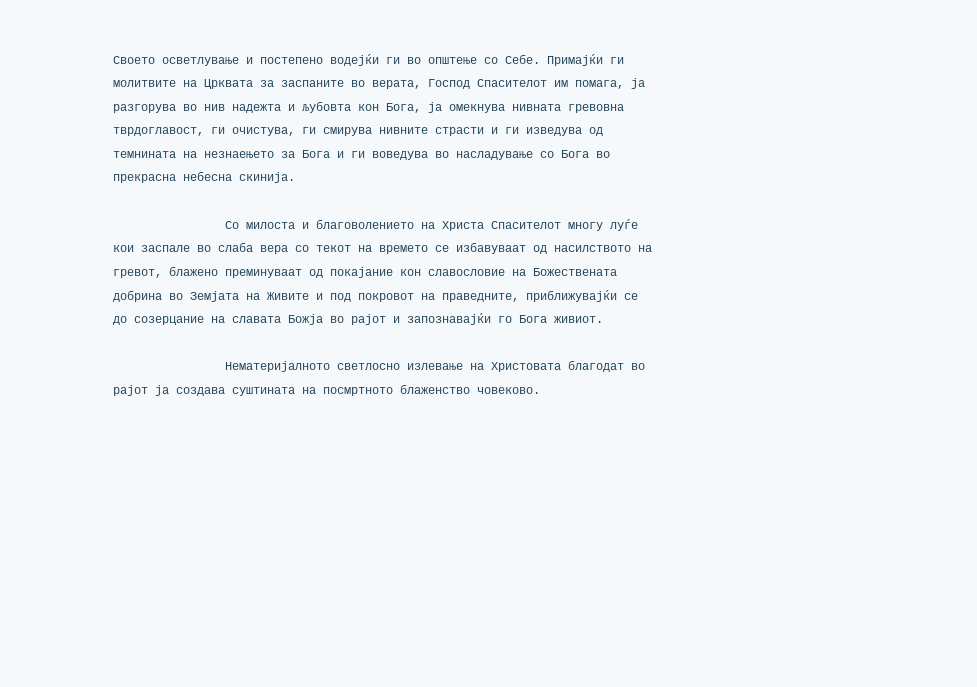Своето осветлување и постепено водејќи ги во општење со Себе. Примајќи ги молитвите на Црквата за заспаните во верата, Господ Спасителот им помага, ја разгорува во нив надежта и љубовта кон Бога, ја омекнува нивната гревовна тврдоглавост, ги очистува, ги смирува нивните страсти и ги изведува од темнината на незнаењето за Бога и ги воведува во насладување со Бога во прекрасна небесна скинија.

                Со милоста и благоволението на Христа Спасителот многу луѓе кои заспале во слаба вера со текот на времето се избавуваат од насилството на гревот, блажено преминуваат од покајание кон славословие на Божествената добрина во Земјата на Живите и под покровот на праведните, приближувајќи се до созерцание на славата Божја во рајот и запознавајќи го Бога живиот.

                Нематеријалното светлосно излевање на Христовата благодат во рајот ја создава суштината на посмртното блаженство човеково.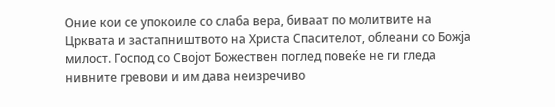Оние кои се упокоиле со слаба вера, биваат по молитвите на Црквата и застапништвото на Христа Спасителот, облеани со Божја милост. Господ со Својот Божествен поглед повеќе не ги гледа нивните гревови и им дава неизречиво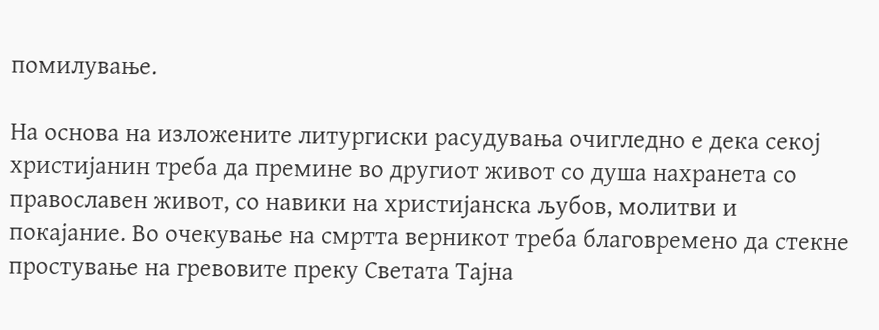помилување.

На основа на изложените литургиски расудувања очигледно е дека секој христијанин треба да премине во другиот живот со душа нахранета со православен живот, со навики на христијанска љубов, молитви и покајание. Во очекување на смртта верникот треба благовремено да стекне простување на гревовите преку Светата Тајна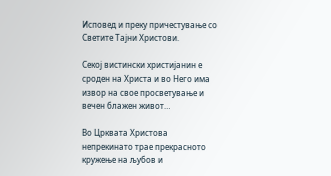Исповед и преку причестување со Светите Тајни Христови.

Секој вистински христијанин е сроден на Христа и во Него има извор на свое просветување и вечен блажен живот…

Во Црквата Христова непрекинато трае прекрасното кружење на љубов и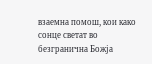взаемна помош, кои како сонце светат во безгранична Божја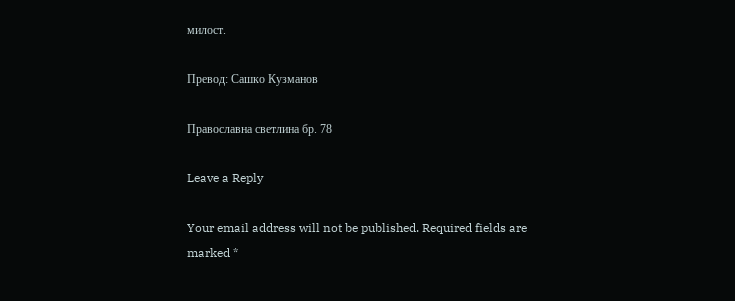милост.

Превод: Сашко Кузманов

Православна светлина бр. 78

Leave a Reply

Your email address will not be published. Required fields are marked *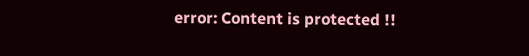error: Content is protected !!